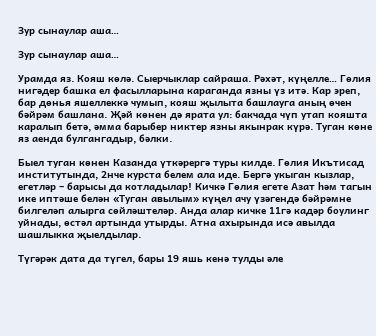Зур сынаулар аша…

Зур сынаулар аша…

Урамда яз. Кояш көлә. Сыерчыклар сайраша. Рәхәт, күңелле… Гөлия нигәдер башка ел фасылларына караганда язны үз итә. Кар эреп, бар дөнья яшеллеккә чумып, кояш җылыта башлауга аның өчен бәйрәм башлана. Җәй көнен дә ярата ул: бакчада чүп утап кояшта каралып бетә, әмма барыбер никтер язны якынрак күрә. Туган көне яз аенда булгангадыр, бәлки.

Быел туган көнен Казанда үткәрергә туры килде. Гөлия Икътисад институтында, 2нче курста белем ала иде. Бергә укыган кызлар, егетләр – барысы да котладылар! Кичкә Гөлия егете Азат һәм тагын ике иптәше белән «Туган авылым» күңел ачу үзәгендә бәйрәмне билгеләп алырга сөйләштеләр. Анда алар кичке 11гә кадәр боулинг уйнады, өстәл артында утырды. Атна ахырында исә авылда шашлыкка җыелдылар.

Түгәрәк дата да түгел, бары 19 яшь кенә тулды әле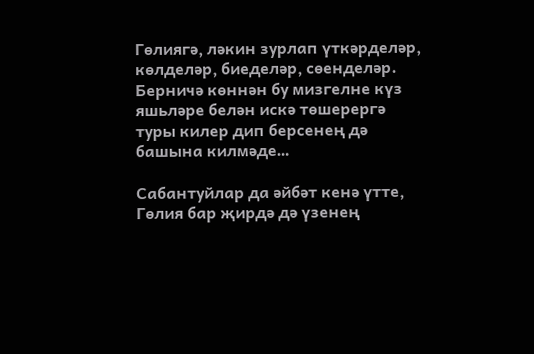Гөлиягә, ләкин зурлап үткәрделәр, көлделәр, биеделәр, сөенделәр. Берничә көннән бу мизгелне күз яшьләре белән искә төшерергә туры килер дип берсенең дә башына килмәде…

Сабантуйлар да әйбәт кенә үтте, Гөлия бар җирдә дә үзенең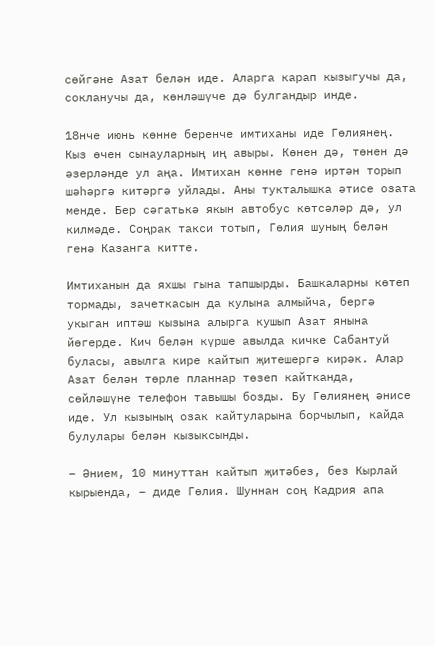сөйгәне Азат белән иде. Аларга карап кызыгучы да, сокланучы да, көнләшүче дә булгандыр инде.

18нче июнь көнне беренче имтиханы иде Гөлиянең. Кыз өчен сынауларның иң авыры. Көнен дә, төнен дә әзерләнде ул аңа. Имтихан көнне генә иртән торып шәһәргә китәргә уйлады. Аны тукталышка әтисе озата менде. Бер сәгатькә якын автобус көтсәләр дә, ул килмәде. Соңрак такси тотып, Гөлия шуның белән генә Казанга китте.

Имтиханын да яхшы гына тапшырды. Башкаларны көтеп тормады, зачеткасын да кулына алмыйча, бергә укыган иптәш кызына алырга кушып Азат янына йөгерде. Кич белән күрше авылда кичке Сабантуй буласы, авылга кире кайтып җитешергә кирәк. Алар Азат белән төрле планнар төзеп кайтканда, сөйләшүне телефон тавышы бозды. Бу Гөлиянең әнисе иде. Ул кызының озак кайтуларына борчылып, кайда булулары белән кызыксынды.

– Әнием, 10 минуттан кайтып җитәбез, без Кырлай кырыенда, – диде Гөлия. Шуннан соң Кадрия апа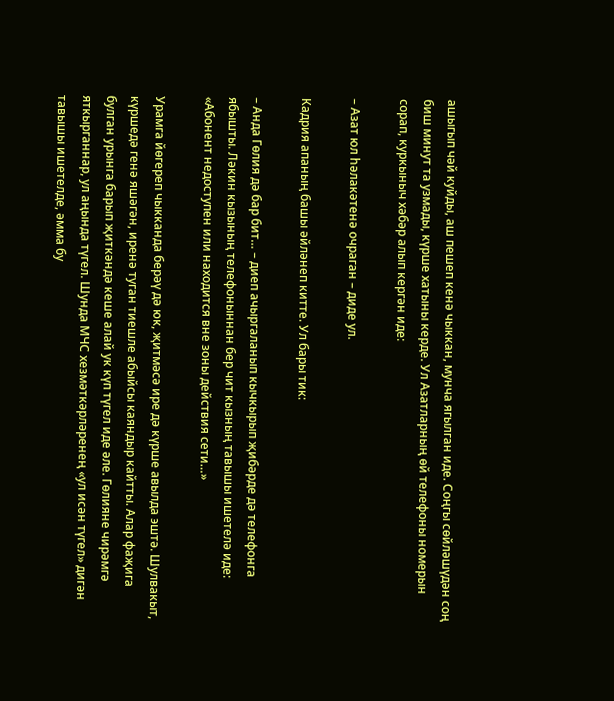ашыгып чәй куйды, аш пешеп кенә чыккан, мунча ягылган иде. Соңгы сөйләшүдән соң биш минут та узмады, күрше хатыны керде. Ул Азатларның өй телефоны номерын сорап, куркыныч хәбәр алып кергән иде:

– Азат юл һәлакәтенә очраган – диде ул.

Кадрия апаның башы әйләнеп китте. Ул бары тик:

– Анда Гөлия дә бар бит… – диеп ачыргаланып кычкырып җибәрде дә телефонга ябышты. Ләкин кызының телефоныннан бер чит кызның тавышы ишетелә иде: «Абонент недоступен или находится вне зоны действия сети…»

Урамга йөгереп чыкканда берәү дә юк, җитмәсә ире дә күрше авылда эштә. Шулвакыт, күршедә генә яшәгән, иренә туган тиешле абыйсы каяндыр кайтты. Алар фаҗига булган урынга барып җиткәндә кеше алай ук күп түгел иде әле. Гөлияне чирәмгә яткырганнар, ул аңында түгел. Шунда МЧС хезмәткәрләренең «ул исән түгел» дигән тавышы ишетелде, әмма бу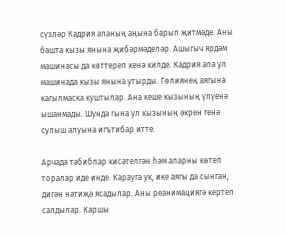сүзләр Кадрия апаның аңына барып җитмәде. Аны башта кызы янына җибәрмәделәр. Ашыгыч ярдәм машинасы да көттереп кенә килде. Кадрия апа ул машинада кызы янына утырды. Гөлиянең аягына кагылмаска куштылар. Ана кеше кызының үлүенә ышанмады. Шунда гына ул кызының әкрен генә сулыш алуына игътибар итте.

Арчада табиблар кисәтелгән һәм аларны көтеп торалар иде инде. Карауга ук, ике аягы да сынган, дигән нәтиҗә ясадылар. Аны реанимациягә кертеп салдылар. Каршы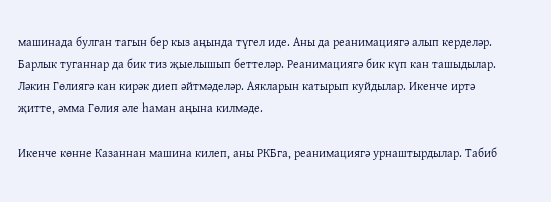машинада булган тагын бер кыз аңында түгел иде. Аны да реанимациягә алып керделәр. Барлык туганнар да бик тиз җыелышып беттеләр. Реанимациягә бик күп кан ташыдылар. Ләкин Гөлиягә кан кирәк диеп әйтмәделәр. Аякларын катырып куйдылар. Икенче иртә җитте, әмма Гөлия әле һаман аңына килмәде.

Икенче көнне Казаннан машина килеп, аны РКБга, реанимациягә урнаштырдылар. Табиб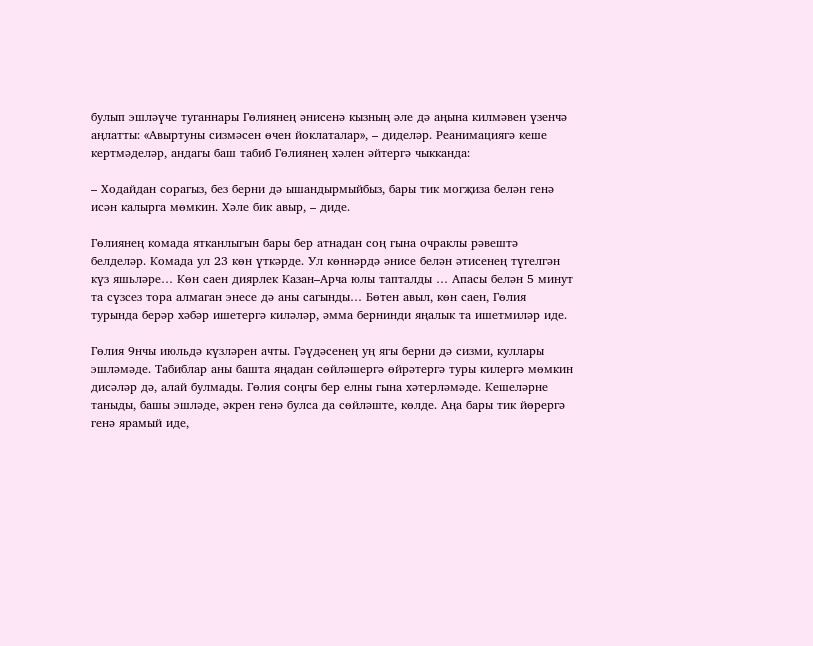булып эшләүче туганнары Гөлиянең әнисенә кызның әле дә аңына килмәвен үзенчә аңлатты: «Авыртуны сизмәсен өчен йоклаталар», – диделәр. Реанимациягә кеше кертмәделәр, андагы баш табиб Гөлиянең хәлен әйтергә чыкканда:

– Ходайдан сорагыз, без берни дә ышандырмыйбыз, бары тик могҗиза белән генә исән калырга мөмкин. Хәле бик авыр, – диде.

Гөлиянең комада ятканлыгын бары бер атнадан соң гына очраклы рәвештә белделәр. Комада ул 23 көн үткәрде. Ул көннәрдә әнисе белән әтисенең түгелгән күз яшьләре… Көн саен диярлек Казан–Арча юлы тапталды … Апасы белән 5 минут та сүзсез тора алмаган энесе дә аны сагынды… Бөтен авыл, көн саен, Гөлия турында берәр хәбәр ишетергә киләләр, әмма бернинди яңалык та ишетмиләр иде.

Гөлия 9нчы июльдә күзләрен ачты. Гәүдәсенең уң ягы берни дә сизми, куллары эшләмәде. Табиблар аны башта яңадан сөйләшергә өйрәтергә туры килергә мөмкин дисәләр дә, алай булмады. Гөлия соңгы бер елны гына хәтерләмәде. Кешеләрне таныды, башы эшләде, әкрен генә булса да сөйләште, көлде. Аңа бары тик йөрергә генә ярамый иде,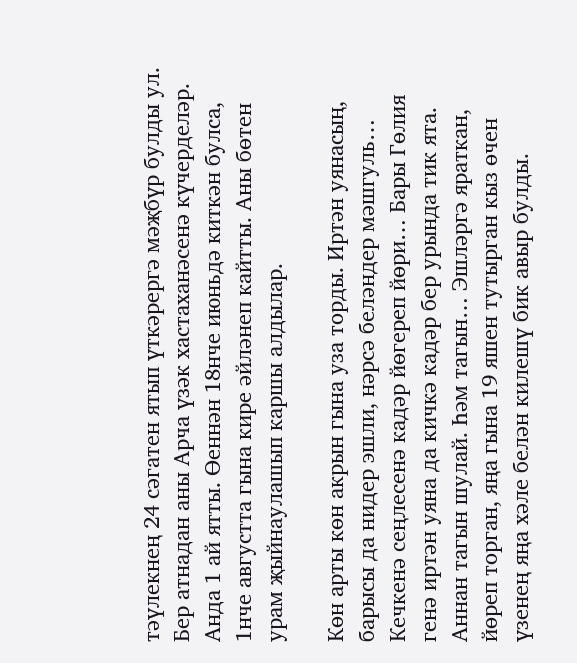тәүлекнең 24 сәгатен ятып үткәрергә мәҗбүр булды ул. Бер атнадан аны Арча үзәк хастаханәсенә күчерделәр. Анда 1 ай ятты. Өеннән 18нче июньдә киткән булса, 1нче августта гына кире әйләнеп кайтты. Аны бөтен урам җыйнаулашып каршы алдылар.

Көн арты көн акрын гына уза торды. Иртән уянасың, барысы да нидер эшли, нәрсә беләндер мәшгуль… Кечкенә сеңлесенә кадәр йөгереп йөри… Бары Гөлия генә иртән уяна да кичкә кадәр бер урында тик ята. Аннан тагын шулай. Һәм тагын… Эшләргә яраткан, йөреп торган, яңа гына 19 яшен тутырган кыз өчен үзенең яңа хәле белән килешү бик авыр булды.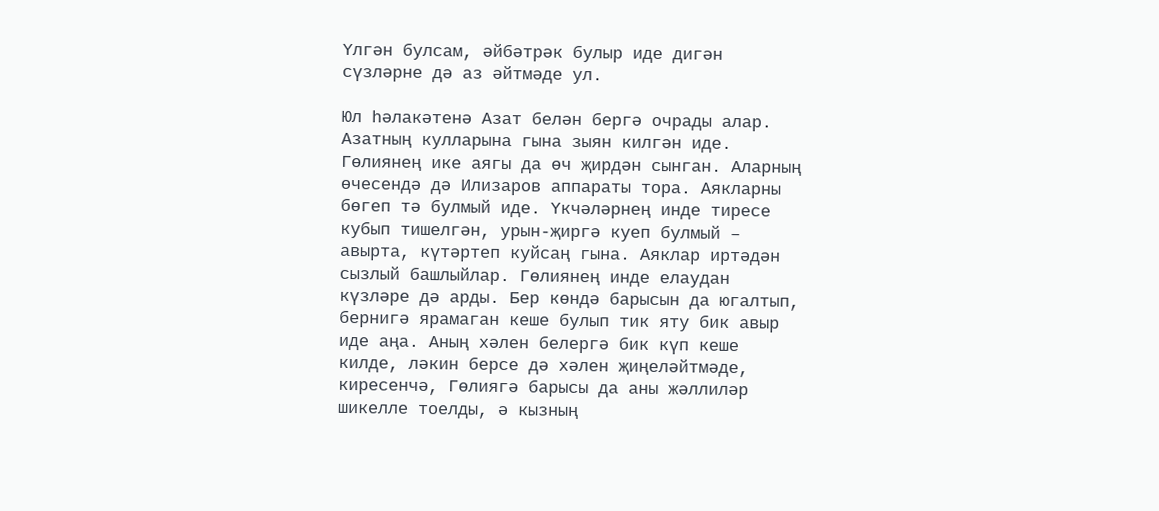Үлгән булсам, әйбәтрәк булыр иде дигән сүзләрне дә аз әйтмәде ул.

Юл һәлакәтенә Азат белән бергә очрады алар. Азатның кулларына гына зыян килгән иде. Гөлиянең ике аягы да өч җирдән сынган. Аларның өчесендә дә Илизаров аппараты тора. Аякларны бөгеп тә булмый иде. Үкчәләрнең инде тиресе кубып тишелгән, урын-җиргә куеп булмый – авырта, күтәртеп куйсаң гына. Аяклар иртәдән сызлый башлыйлар. Гөлиянең инде елаудан күзләре дә арды. Бер көндә барысын да югалтып, бернигә ярамаган кеше булып тик яту бик авыр иде аңа. Аның хәлен белергә бик күп кеше килде, ләкин берсе дә хәлен җиңеләйтмәде, киресенчә, Гөлиягә барысы да аны жәллиләр шикелле тоелды, ә кызның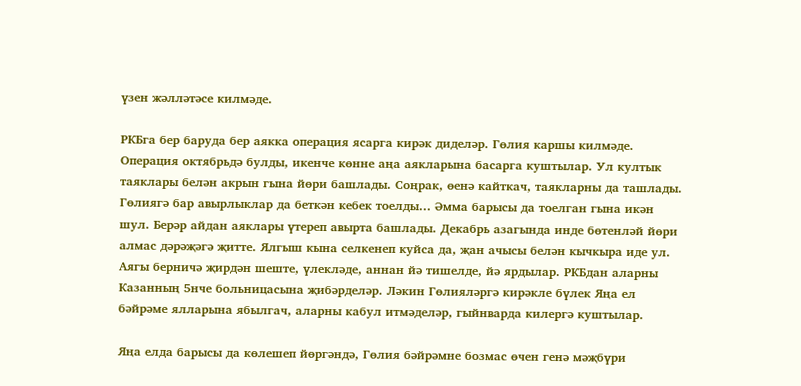үзен жәлләтәсе килмәде.

РКБга бер баруда бер аякка операция ясарга кирәк диделәр. Гөлия каршы килмәде. Операция октябрьдә булды, икенче көнне аңа аякларына басарга куштылар. Ул култык таяклары белән акрын гына йөри башлады. Соңрак, өенә кайткач, таякларны да ташлады. Гөлиягә бар авырлыклар да беткән кебек тоелды… Әмма барысы да тоелган гына икән шул. Берәр айдан аяклары үтереп авырта башлады. Декабрь азагында инде бөтенләй йөри алмас дәрәҗәгә җитте. Ялгыш кына селкенеп куйса да, җан ачысы белән кычкыра иде ул. Аягы берничә җирдән шеште, үлекләде, аннан йә тишелде, йә ярдылар. РКБдан аларны Казанның 5нче больницасына җибәрделәр. Ләкин Гөлияләргә кирәкле бүлек Яңа ел бәйрәме ялларына ябылгач, аларны кабул итмәделәр, гыйнварда килергә куштылар.

Яңа елда барысы да көлешеп йөргәндә, Гөлия бәйрәмне бозмас өчен генә мәҗбүри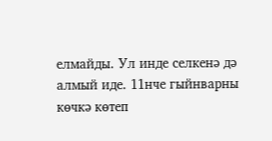елмайды. Ул инде селкенә дә алмый иде. 11нче гыйнварны көчкә көтеп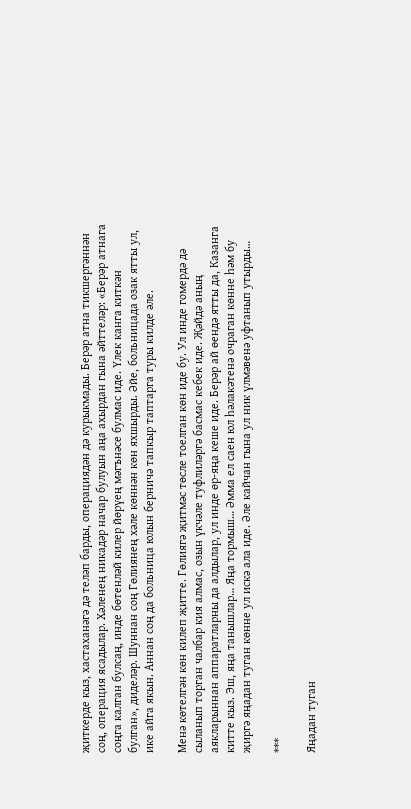җиткерде кыз, хастаханәгә дә теләп барды, операциядән дә курыкмады. Берәр атна тикшергәннән соң, операция ясадылар. Хәленең никадәр начар булуын аңа ахырдан гына әйттеләр: «Берәр атнага соңга калган булсаң, инде бөтенләй килер йөрүең мәгънәсе булмас иде. Үлек канга киткән булган», диделәр. Шуннан соң Гөлиянең хәле көннән көн яхшырды. Әйе, больницада озак ятты ул, ике айга якын. Аннан соң да больница юлын берничә тапкыр таптарга туры килде әле.

Менә көтелгән көн килеп җитте. Гөлиягә җитмәс төсле тоелган көн иде бу. Ул инде гомердә дә сыланып торган чалбар кия алмас, озын үкчәле туфлиләргә басмас кебек иде. Җәйдә аның аякларыннан аппаратларны да алдылар, ул инде өр-яңа кеше иде. Берәр ай өендә ятты да, Казанга китте кыз. Эш, яңа танышлар… Яңа тормыш… Әмма ел саен юл һәлакәтенә очраган көнне һәм бу җиргә яңадан туган көнне ул искә ала иде. Әле кайчан гына ул ник үлмәвенә уфтанып утырды…

***

Яңадан туган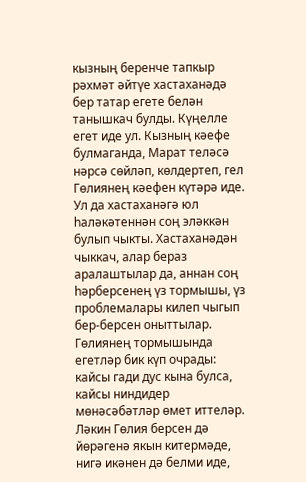кызның беренче тапкыр рәхмәт әйтүе хастаханәдә бер татар егете белән танышкач булды. Күңелле егет иде ул. Кызның кәефе булмаганда, Марат теләсә нәрсә сөйләп, көлдертеп, гел Гөлиянең кәефен күтәрә иде. Ул да хастаханәгә юл һаләкәтеннән соң эләккән булып чыкты. Хастаханәдән чыккач, алар бераз аралаштылар да, аннан соң һәрберсенең үз тормышы, үз проблемалары килеп чыгып бер-берсен оныттылар. Гөлиянең тормышында егетләр бик күп очрады: кайсы гади дус кына булса, кайсы ниндидер мөнәсәбәтләр өмет иттеләр. Ләкин Гөлия берсен дә йөрәгенә якын китермәде, нигә икәнен дә белми иде,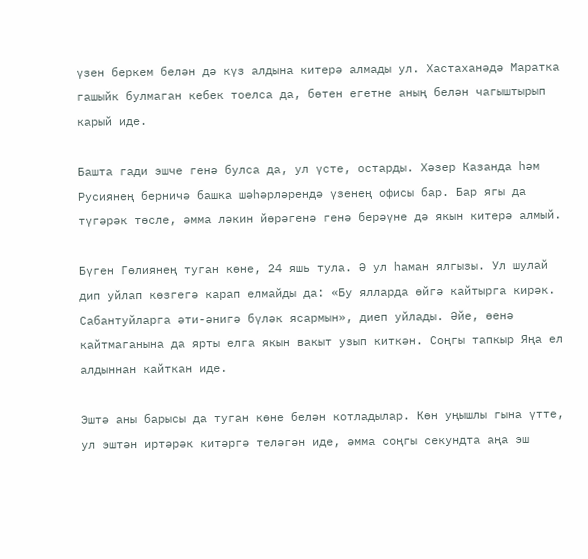үзен беркем белән дә күз алдына китерә алмады ул. Хастаханәдә Маратка гашыйк булмаган кебек тоелса да, бөтен егетне аның белән чагыштырып карый иде.

Башта гади эшче генә булса да, ул үсте, остарды. Хәзер Казанда һәм Русиянең берничә башка шәһәрләрендә үзенең офисы бар. Бар ягы да түгәрәк төсле, әмма ләкин йөрәгенә генә берәүне дә якын китерә алмый.

Бүген Гөлиянең туган көне, 24 яшь тула. Ә ул һаман ялгызы. Ул шулай дип уйлап көзгегә карап елмайды да: «Бу ялларда өйгә кайтырга кирәк. Сабантуйларга әти-әнигә бүләк ясармын», диеп уйлады. Әйе, өенә кайтмаганына да ярты елга якын вакыт узып киткән. Соңгы тапкыр Яңа ел алдыннан кайткан иде.

Эштә аны барысы да туган көне белән котладылар. Көн уңышлы гына үтте, ул эштән иртәрәк китәргә теләгән иде, әмма соңгы секундта аңа эш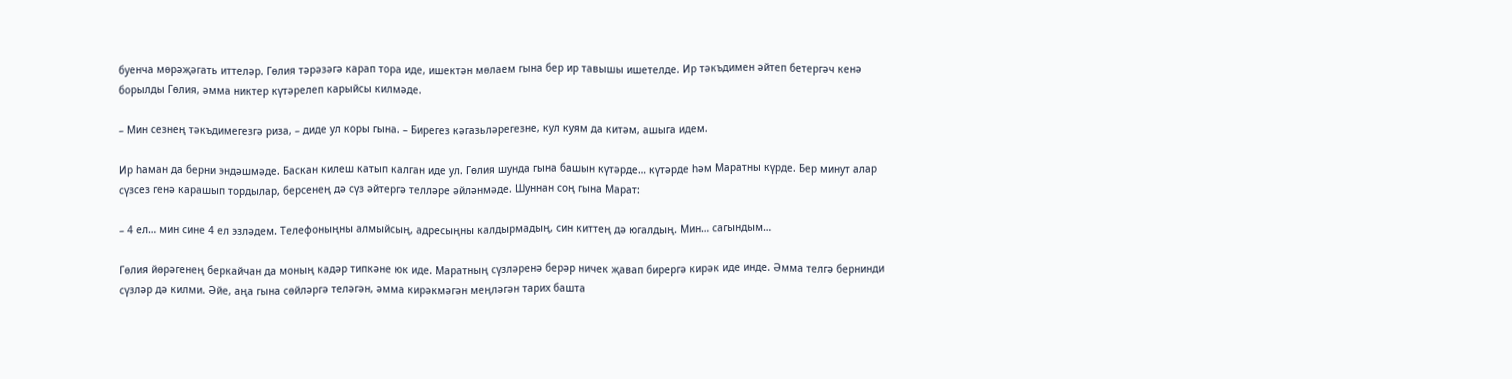буенча мөрәҗәгать иттеләр. Гөлия тәрәзәгә карап тора иде, ишектән мөлаем гына бер ир тавышы ишетелде. Ир тәкъдимен әйтеп бетергәч кенә борылды Гөлия, әмма никтер күтәрелеп карыйсы килмәде.

– Мин сезнең тәкъдимегезгә риза, – диде ул коры гына. – Бирегез кәгазьләрегезне, кул куям да китәм, ашыга идем.

Ир һаман да берни эндәшмәде. Баскан килеш катып калган иде ул. Гөлия шунда гына башын күтәрде… күтәрде һәм Маратны күрде. Бер минут алар сүзсез генә карашып тордылар, берсенең дә сүз әйтергә телләре әйләнмәде. Шуннан соң гына Марат:

– 4 ел… мин сине 4 ел эзләдем. Телефоныңны алмыйсың, адресыңны калдырмадың, син киттең дә югалдың. Мин… сагындым…

Гөлия йөрәгенең беркайчан да моның кадәр типкәне юк иде. Маратның сүзләренә берәр ничек җавап бирергә кирәк иде инде. Әмма телгә бернинди сүзләр дә килми. Әйе, аңа гына сөйләргә теләгән, әмма кирәкмәгән меңләгән тарих башта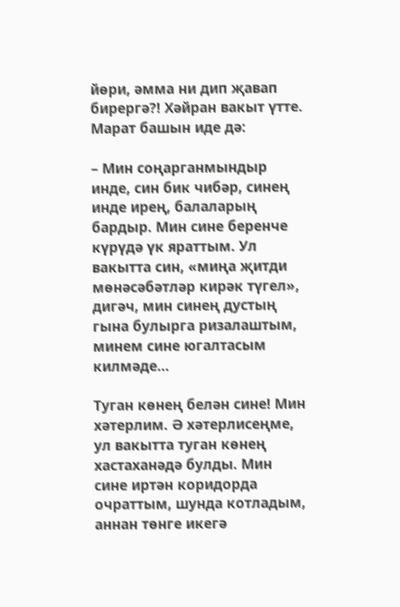йөри, әмма ни дип җавап бирергә?! Хәйран вакыт үтте. Марат башын иде дә:

– Мин соңарганмындыр инде, син бик чибәр, синең инде ирең, балаларың бардыр. Мин сине беренче күрүдә үк яраттым. Ул вакытта син, «миңа җитди мөнәсәбәтләр кирәк түгел», дигәч, мин синең дустың гына булырга ризалаштым, минем сине югалтасым килмәде…

Туган көнең белән сине! Мин хәтерлим. Ә хәтерлисеңме, ул вакытта туган көнең хастаханәдә булды. Мин сине иртән коридорда очраттым, шунда котладым, аннан төнге икегә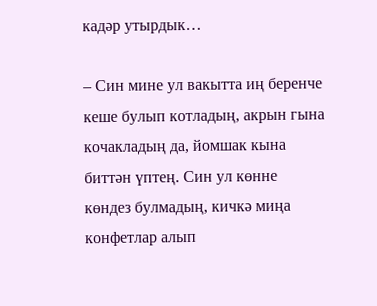кадәр утырдык…

– Син мине ул вакытта иң беренче кеше булып котладың, акрын гына кочакладың да, йомшак кына биттән үптең. Син ул көнне көндез булмадың, кичкә миңа конфетлар алып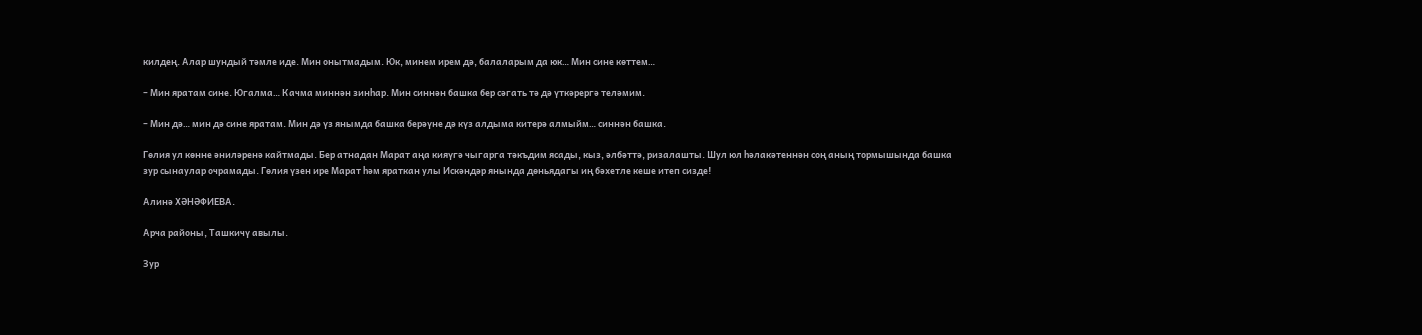килдең. Алар шундый тәмле иде. Мин онытмадым. Юк, минем ирем дә, балаларым да юк… Мин сине көттем…

– Мин яратам сине. Югалма… Качма миннән зинһар. Мин синнән башка бер сәгать тә дә үткәрергә теләмим.

– Мин дә… мин дә сине яратам. Мин дә үз янымда башка берәүне дә күз алдыма китерә алмыйм… синнән башка.

Гөлия ул көнне әниләренә кайтмады. Бер атнадан Марат аңа кияүгә чыгарга тәкъдим ясады, кыз, әлбәттә, ризалашты. Шул юл һәлакәтеннән соң аның тормышында башка зур сынаулар очрамады. Гөлия үзен ире Марат һәм яраткан улы Искәндәр янында дөньядагы иң бәхетле кеше итеп сизде!

Алинә ХӘНӘФИЕВА.

Арча районы, Ташкичү авылы.

Зур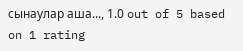сынаулар аша..., 1.0 out of 5 based on 1 rating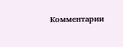Комментарии